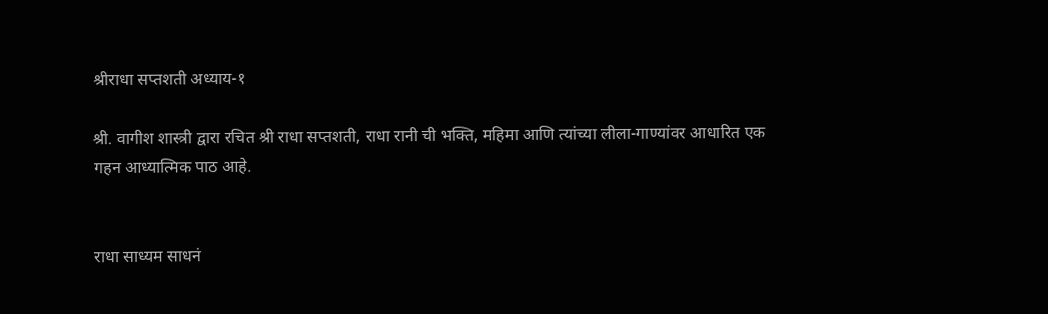श्रीराधा सप्तशती अध्याय-१

श्री. वागीश शास्त्री द्वारा रचित श्री राधा सप्तशती, राधा रानी ची भक्ति, महिमा आणि त्यांच्या लीला-गाण्यांवर आधारित एक गहन आध्यात्मिक पाठ आहे.


राधा साध्यम साधनं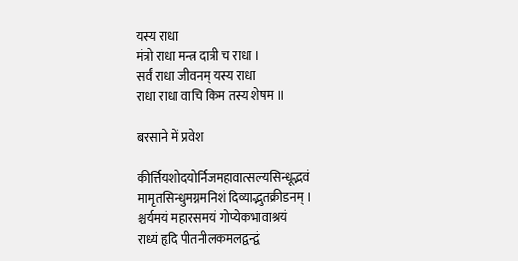यस्य राधा
मंत्रो राधा मन्त्र दात्री च राधा ।
सर्वं राधा जीवनम् यस्य राधा
राधा राधा वाचि किम तस्य शेषम ॥

बरसाने में प्रवेश

कीर्त्तियशोदयोर्निजमहावात्सल्यसिन्धूद्भवं
मामृतसिन्धुमग्नमनिशं दिव्याद्भुतक्रीडनम् ।
श्चर्यमयं महारसमयं गोप्येकभावाश्रयं
राध्यं हृदि पीतनीलकमलद्वन्द्वं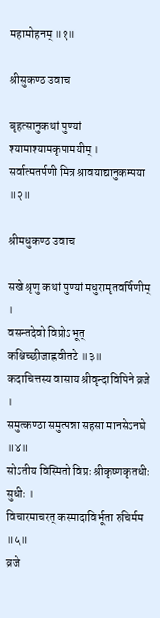महामोहनम्‌ ॥१॥

श्रीसुकण्ठ उवाच

बृहत्सानुकथां पुण्यां श्यामाश्यामकृपामयीम् ।
सर्वात्मतर्पणी मित्र श्रावयाद्यानुकम्पया ॥२॥

श्रीमधुकण्ठ उवाच

सखे श्रृणु कथां पुण्यां मधुरामृतवर्षिणीम्‌ ।
वसन्तदेवो विप्रोऽभूत् कश्चिच्छीजाह्नवीतटे ॥३॥
कदाचित्तस्य वासाय श्रीवृन्दाविपिने व्रजे ।
समुत्कण्ठा समुत्पन्ना सहसा मानसेऽनघे ॥४॥
सोऽतीय विस्मितो विप्रः श्रीकृष्णकृतधीः सुधीः ।
विचारमाचरत् कस्मादाविर्भूता रुचिर्मम ॥५॥
व्रजे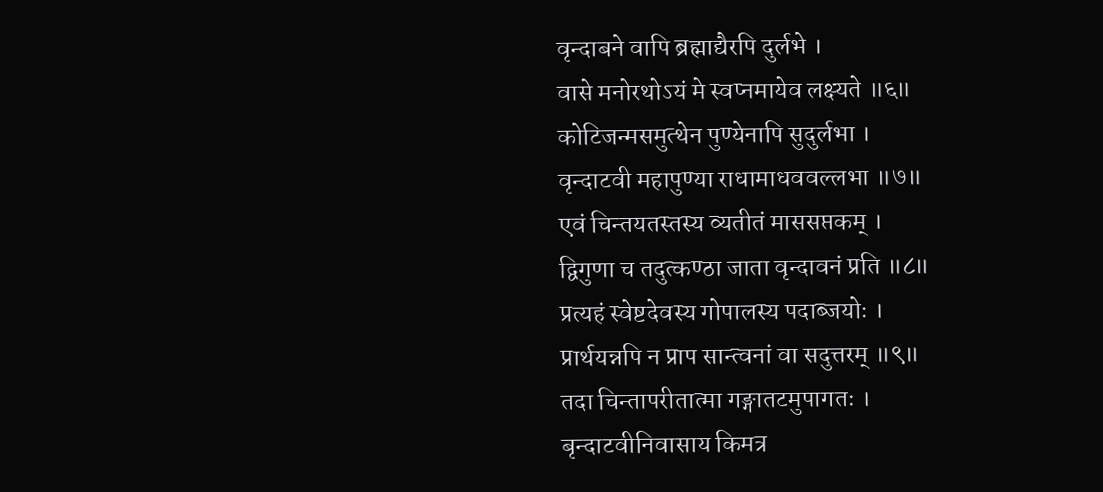वृन्दाबने वापि ब्रह्माद्यैरपि दुर्लभे ।
वासे मनोरथोऽयं मे स्वप्नमायेव लक्ष्यते ॥६॥
कोटिजन्मसमुत्थेन पुण्येनापि सुदुर्लभा ।
वृन्दाटवी महापुण्या राधामाधववल्लभा ॥७॥
एवं चिन्तयतस्तस्य व्यतीतं माससप्तकम् ।
द्विगुणा च तदुत्कण्ठा जाता वृन्दावनं प्रति ॥८॥
प्रत्यहं स्वेष्टदेवस्य गोपालस्य पदाब्जयोः ।
प्रार्थयन्नपि न प्राप सान्त्वनां वा सदुत्तरम् ॥९॥
तदा चिन्तापरीतात्मा गङ्गातटमुपागतः ।
बृन्दाटवीनिवासाय किमत्र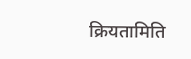क्रियतामिति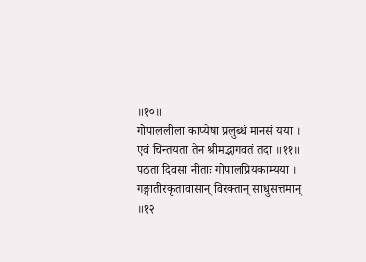॥१०॥
गोपाललीला काप्येषा प्रलुब्धं मानसं यया ।
एवं चिन्तयता तेन श्रीमद्भागवतं तदा ॥११॥
पठता दिवसा नीताः गोपालप्रियकाम्यया ।
गङ्गातीरकृतावासान् विरक्तान् साधुसत्तमान् ॥१२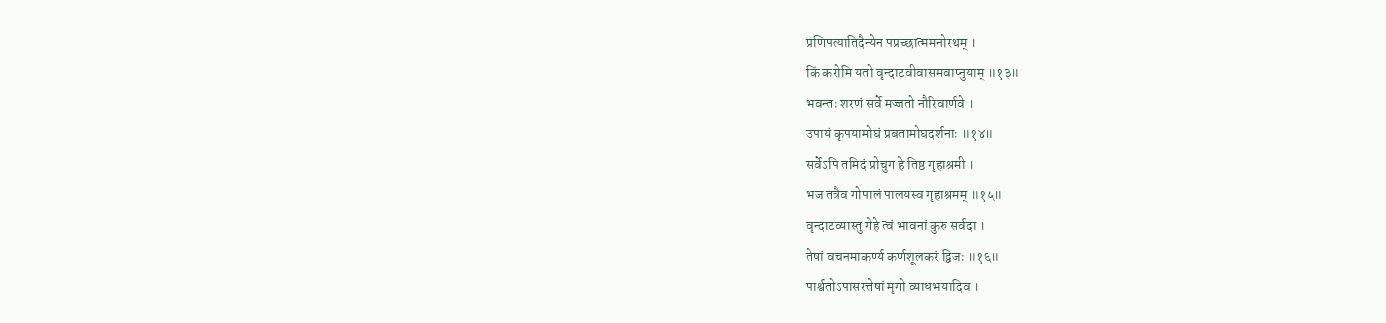प्रणिपत्यातिदैन्येन पप्रच्छात्ममनोरथम् ।
किं करोमि यतो वृन्दाटवीवासमवाप्नुयाम् ॥१३॥
भवन्तः शरणं सर्वे मज्जतो नौरिवार्णवे ।
उपायं कृपयामोघं प्रबतामोघदर्शनाः ॥१४॥
सर्वेऽपि तमिदं प्रोचुग हे तिष्ठ गृहाश्रमी ।
भज तत्रैव गोपालं पालयस्व गृहाश्रमम् ॥१५॥
वृन्दाटव्यास्तु गेहे त्वं भावनां कुरु सर्वदा ।
तेषां वचनमाकर्ण्य कर्णशूलकरं द्विजः ॥१६॥
पार्श्वतोऽपासरत्तेषां मृगो व्याधभयादिव ।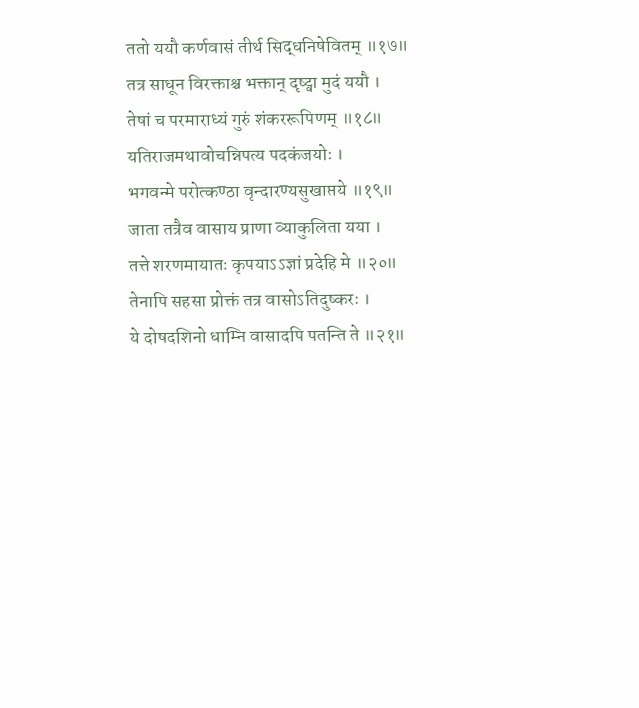ततो ययौ कर्णवासं तीर्थ सिद्धनिषेवितम् ॥१७॥
तत्र साधून विरक्ताश्च भक्तान् दृष्ट्वा मुदं ययौ ।
तेषां च परमाराध्यं गुरुं शंकररूपिणम् ॥१८॥
यतिराजमथावोचन्निपत्य पदकंजयोः ।
भगवन्मे परोत्कण्ठा वृन्दारण्यसुखाप्तये ॥१९॥
जाता तत्रैव वासाय प्राणा व्याकुलिता यया ।
तत्ते शरणमायातः कृपयाऽऽज्ञां प्रदेहि मे ॥२०॥
तेनापि सहसा प्रोक्तं तत्र वासोऽतिदुष्करः ।
ये दोषदशिनो धाम्नि वासादपि पतन्ति ते ॥२१॥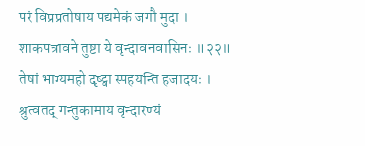परं विप्रप्रतोषाय पद्यमेकं जगौ मुदा ।
शाकपत्रावने तुष्टा ये वृन्दावनवासिनः ॥२२॥
तेषां भाग्यमहो दृष्ट्वा स्पहयन्ति हजादयः ।
श्रुत्वतद् गन्तुकामाय वृन्दारण्यं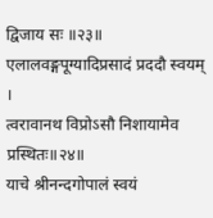द्विजाय सः ॥२३॥
एलालवङ्गपूग्यादिप्रसादं प्रददौ स्वयम् ।
त्वरावानथ विप्रोऽसौ निशायामेव प्रस्थितः॥२४॥
याचे श्रीनन्दगोपालं स्वयं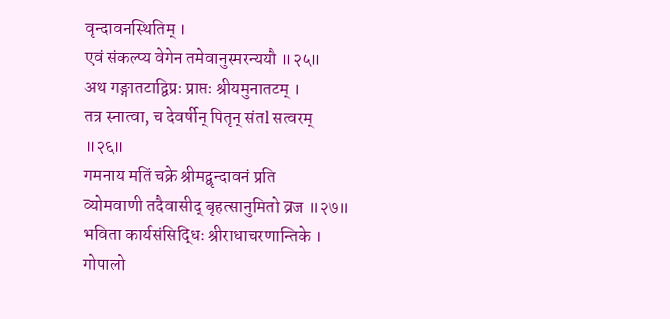वृन्दावनस्थितिम् ।
एवं संकल्प्य वेगेन तमेवानुस्मरन्ययौ ॥२५॥
अथ गङ्गातटाद्विप्रः प्राप्तः श्रीयमुनातटम् ।
तत्र स्नात्वा, च देवर्षीन् पितृन् संतl सत्वरम् ॥२६॥
गमनाय मतिं चक्रे श्रीमद्वृन्दावनं प्रति
व्योमवाणी तदैवासीद् बृहत्सानुमितो व्रज ॥२७॥
भविता कार्यसंसिद्धिः श्रीराधाचरणान्तिके ।
गोपालो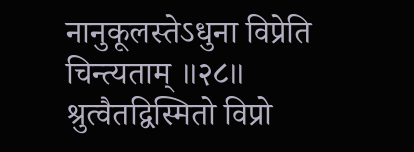नानुकूलस्तेऽधुना विप्रेति चिन्त्यताम् ॥२८॥
श्रुत्वैतद्विस्मितो विप्रो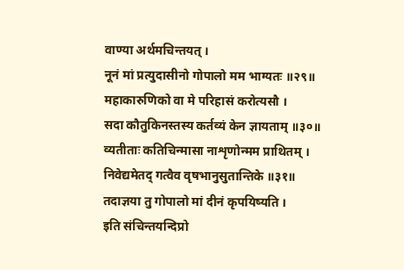वाण्या अर्थमचिन्तयत् ।
नूनं मां प्रत्युदासीनो गोपालो मम भाग्यतः ॥२९॥
महाकारुणिको वा मे परिहासं करोत्यसौ ।
सदा कौतुकिनस्तस्य कर्तव्यं केन ज्ञायताम् ॥३०॥
व्यतीताः कतिचिन्मासा नाशृणोन्मम प्राथितम् ।
निवेद्यमेतद् गत्वैव वृषभानुसुतान्तिके ॥३१॥
तदाज्ञया तु गोपालो मां दीनं कृपयिष्यति ।
इति संचिन्तयन्दिप्रो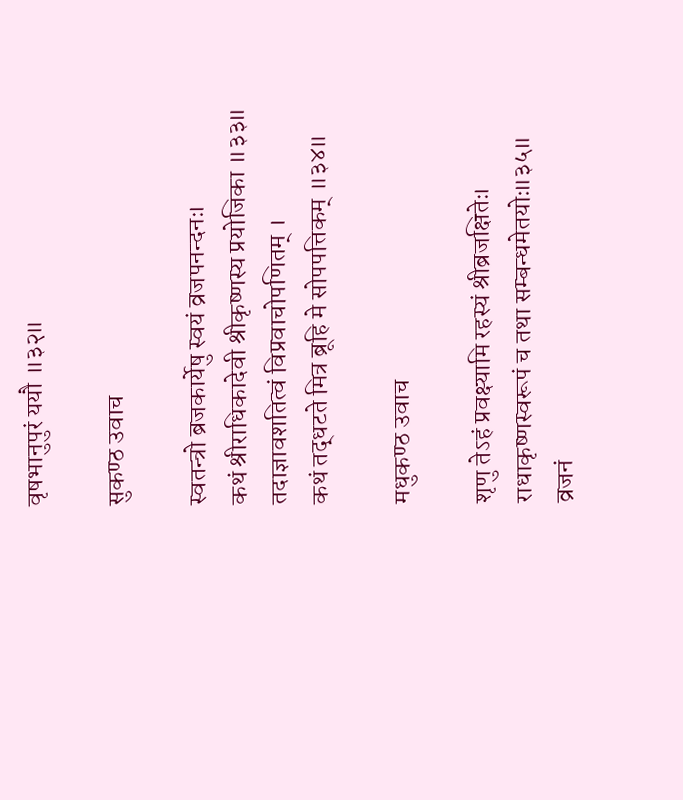वृषभानुपुरं ययौ ॥३२॥

सुकण्ठ उवाच

स्वतन्त्रो ब्रजकार्येषु स्वयं व्रजपनन्दनः।
कथं श्रीराधिकादेवी श्रीकृष्णस्य प्रयोजिका ॥३३॥
तदाज्ञावशतित्वं विप्रवाचोपणितम् ।
कथं तद्धटते मित्र ब्रूहि मे सोपपत्तिकम् ॥३४॥

मधुकण्ठ उवाच

शृणु तेऽहं प्रवक्ष्यामि रहस्यं श्रीब्रजक्षितेः।
राधाकृष्णस्वरूपं च तथा सम्बन्धमेतयोः॥३५॥
व्रजनं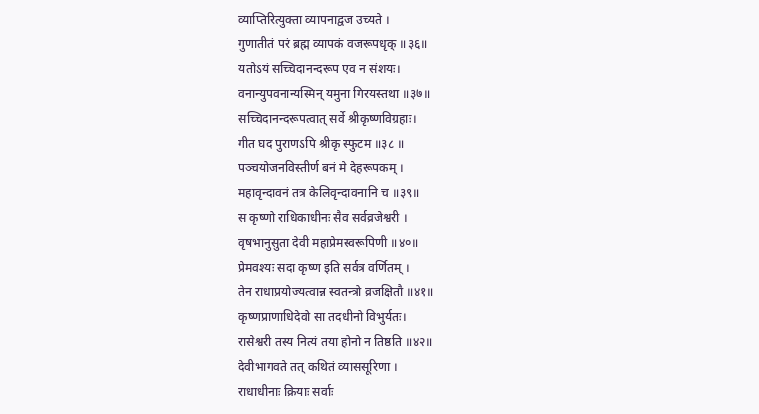व्याप्तिरित्युक्ता व्यापनाद्वज उच्यते ।
गुणातीतं परं ब्रह्म व्यापकं वजरूपधृक् ॥३६॥
यतोऽयं सच्चिदानन्दरूप एव न संशयः।
वनान्युपवनान्यस्मिन् यमुना गिरयस्तथा ॥३७॥
सच्चिदानन्दरूपत्वात् सर्वे श्रीकृष्णविग्रहाः।
गीत घद पुराणऽपि श्रीकृ स्फुटम ॥३८ ॥
पञ्चयोजनविस्तीर्ण बनं मे देहरूपकम् ।
महावृन्दावनं तत्र केलिवृन्दावनानि च ॥३९॥
स कृष्णो राधिकाधीनः सैव सर्वव्रजेश्वरी ।
वृषभानुसुता देवी महाप्रेमस्वरूपिणी ॥४०॥
प्रेमवश्यः सदा कृष्ण इति सर्वत्र वर्णितम् ।
तेन राधाप्रयोज्यत्वान्न स्वतन्त्रो व्रजक्षितौ ॥४१॥
कृष्णप्राणाधिदेवो सा तदधीनो विभुर्यतः।
रासेश्वरी तस्य नित्यं तया होनो न तिष्ठति ॥४२॥
देवीभागवते तत् कथितं व्याससूरिणा ।
राधाधीनाः क्रियाः सर्वाः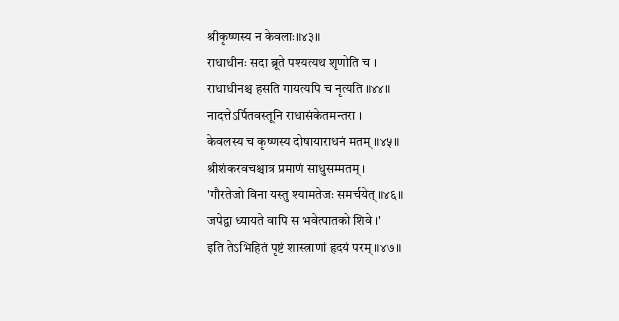श्रीकृष्णस्य न केवलाः॥४३॥
राधाधीनः सदा ब्रूते पश्यत्यथ शृणोति च ।
राधाधीनश्च हसति गायत्यपि च नृत्यति ॥४४॥
नादत्तेऽर्पितवस्तूनि राधासंकेतमन्तरा ।
केवलस्य च कृष्णस्य दोषायाराधनं मतम् ॥४५॥
श्रीशंकरवचश्चात्र प्रमाणं साधुसम्मतम् ।
'गौरतेजो विना यस्तु श्यामतेजः समर्चयेत् ॥४६॥
जपेद्वा ध्यायते वापि स भवेत्पातको शिवे ।'
इति तेऽभिहितं पृष्टं शास्त्राणां हृदयं परम् ॥४७॥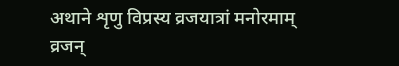अथाने शृणु विप्रस्य व्रजयात्रां मनोरमाम्
व्रजन्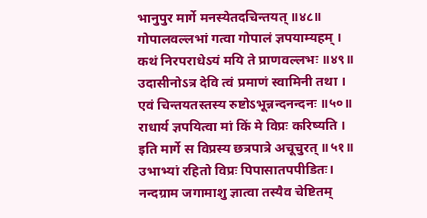भानुपुर मार्गे मनस्येतदचिन्तयत् ॥४८॥
गोपालवल्लभां गत्वा गोपालं ज्ञपयाम्यहम् ।
कथं निरपराधेऽयं मयि ते प्राणवल्लभः ॥४९॥
उदासीनोऽत्र देवि त्वं प्रमाणं स्वामिनी तथा ।
एवं चिन्तयतस्तस्य रुष्टोऽभून्नन्दनन्दनः ॥५०॥
राधार्य ज्ञपयित्वा मां किं मे विप्रः करिष्यति ।
इति मार्गे स विप्रस्य छत्रपात्रे अचूचुरत् ॥५१॥
उभाभ्यां रहितो विप्रः पिपासातपपीडितः।
नन्दग्राम जगामाशु ज्ञात्वा तस्यैव चेष्टितम्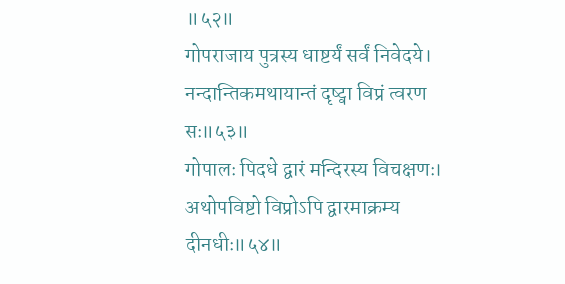॥५२॥
गोपराजाय पुत्रस्य धाष्टर्यं सर्वं निवेदये।
नन्दान्तिकमथायान्तं दृष्ट्वा विप्रं त्वरण सः॥५३॥
गोपालः पिदधे द्वारं मन्दिरस्य विचक्षणः।
अथोपविष्टो विप्रोऽपि द्वारमाक्रम्य दीनधीः॥५४॥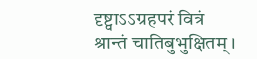दृष्ट्वाऽऽग्रहपरं वित्रं श्रान्तं चातिबुभुक्षितम् ।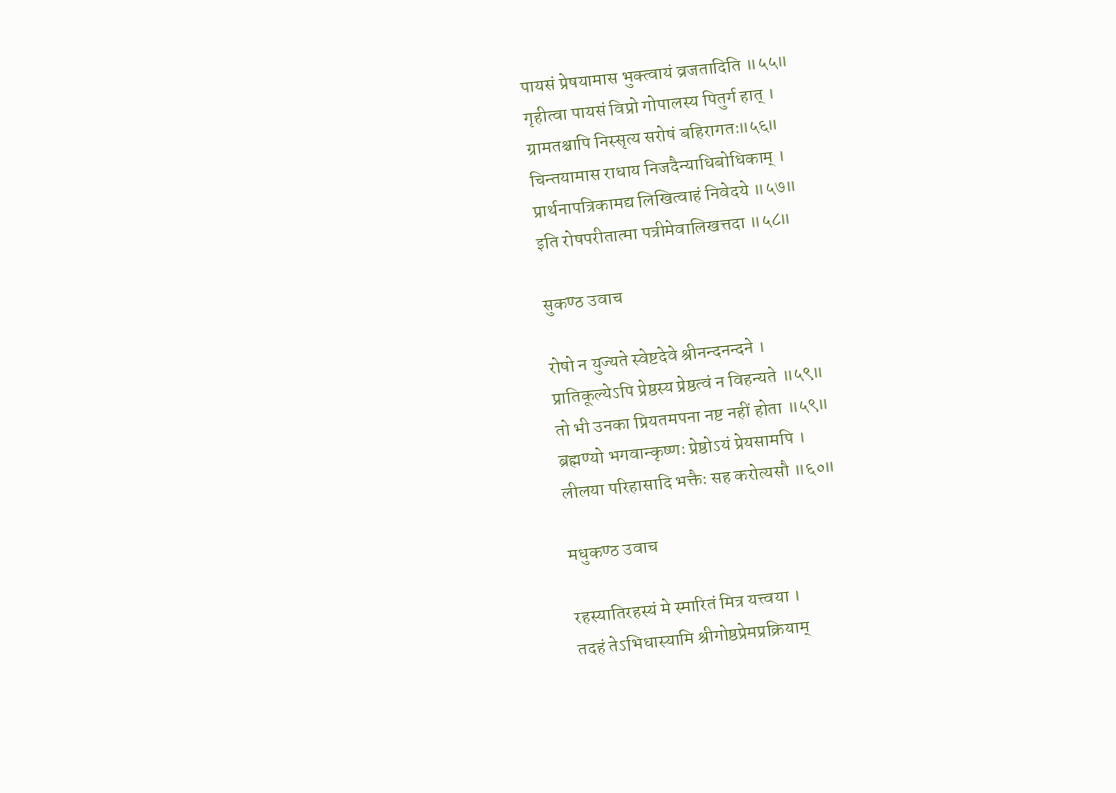पायसं प्रेषयामास भुक्त्वायं व्रजतादिति ॥५५॥
गृहीत्वा पायसं विप्रो गोपालस्य पितुर्ग हात् ।
ग्रामतश्चापि निस्सृत्य सरोषं बहिरागतः॥५६॥
चिन्तयामास राधाय निजदैन्याधिबोधिकाम् ।
प्रार्थनापत्रिकामद्य लिखित्वाहं निवेदये ॥५७॥
इति रोषपरीतात्मा पत्रीमेवालिखत्तदा ॥५८॥

सुकण्ठ उवाच

रोषो न युज्यते स्वेष्टदेवे श्रीनन्दनन्दने ।
प्रातिकूल्येऽपि प्रेष्ठस्य प्रेष्ठत्वं न विहन्यते ॥५९॥
तो भी उनका प्रियतमपना नष्ट नहीं होता ॥५९॥
ब्रह्मण्यो भगवान्कृष्णः प्रेष्ठोऽयं प्रेयसामपि ।
लीलया परिहासादि भक्तैः सह करोत्यसौ ॥६०॥

मधुकण्ठ उवाच

रहस्यातिरहस्यं मे स्मारितं मित्र यत्त्वया ।
तदहं तेऽभिधास्यामि श्रीगोष्ठप्रेमप्रक्रियाम्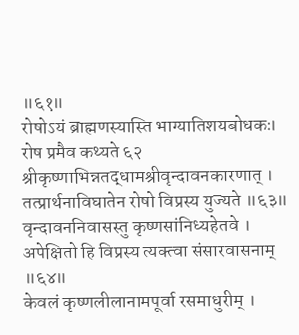॥६१॥
रोषोऽयं ब्राह्मणस्यास्ति भाग्यातिशयबोधकः।
रोष प्रमैव कथ्यते ६२
श्रीकृष्णाभिन्नतद्धामश्रीवृन्दावनकारणात् ।
तत्प्रार्थनाविघातेन रोषो विप्रस्य युज्यते ॥६३॥
वृन्दावननिवासस्तु कृष्णसांनिध्यहेतवे ।
अपेक्षितो हि विप्रस्य त्यक्त्वा संसारवासनाम् ॥६४॥
केवलं कृष्णलीलानामपूर्वा रसमाधुरीम् ।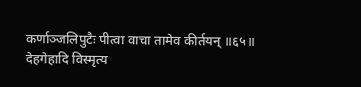कर्णाञ्जलिपुटैः पीत्वा वाचा तामेव कीर्तयन् ॥६५॥
देहगेहादि विस्मृत्य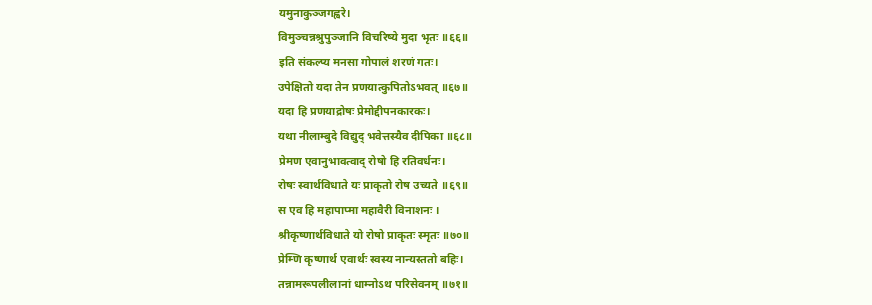यमुनाकुञ्जगह्वरे।
विमुञ्चन्नश्रुपुञ्जानि विचरिष्ये मुदा भृतः ॥६६॥
इति संकल्प्य मनसा गोपालं शरणं गतः।
उपेक्षितो यदा तेन प्रणयात्कुपितोऽभवत् ॥६७॥
यदा हि प्रणयाद्रोषः प्रेमोद्दीपनकारकः।
यथा नीलाम्बुदे विद्युद् भवेत्तस्यैव दीपिका ॥६८॥
प्रेमण एवानुभावत्वाद् रोषो हि रतिवर्धनः।
रोषः स्वार्थविधाते यः प्राकृतो रोष उच्यते ॥६९॥
स एव हि महापाप्मा महावैरी विनाशनः ।
श्रीकृष्णार्थविधाते यो रोषो प्राकृतः स्मृतः ॥७०॥
प्रेम्णि कृष्णार्थ एवार्थः स्वस्य नान्यस्ततो बहिः।
तन्नामरूपलीलानां धाम्नोऽथ परिसेवनम् ॥७१॥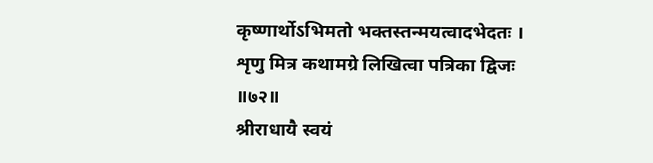कृष्णार्थोऽभिमतो भक्तस्तन्मयत्वादभेदतः ।
शृणु मित्र कथामग्रे लिखित्वा पत्रिका द्विजः ॥७२॥
श्रीराधायै स्वयं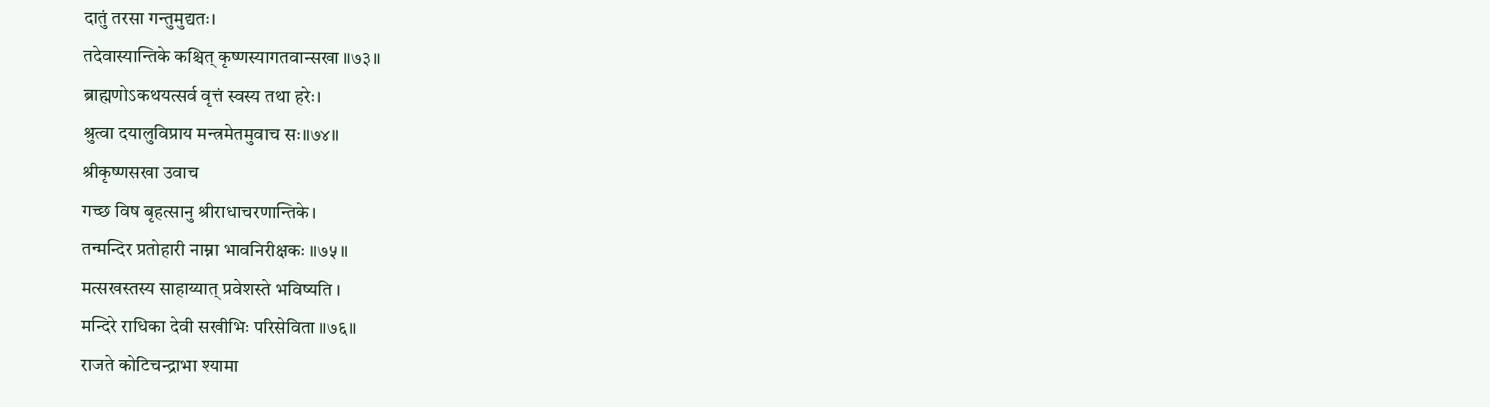दातुं तरसा गन्तुमुद्यतः।
तदेवास्यान्तिके कश्चित् कृष्णस्यागतवान्सखा ॥७३॥
ब्राह्मणोऽकथयत्सर्व वृत्तं स्वस्य तथा हरेः।
श्रुत्वा दयालुविप्राय मन्त्रमेतमुवाच सः॥७४॥
श्रीकृष्णसखा उवाच
गच्छ विष बृहत्सानु श्रीराधाचरणान्तिके।
तन्मन्दिर प्रतोहारी नाम्ना भावनिरीक्षकः ॥७५॥
मत्सखस्तस्य साहाय्यात् प्रवेशस्ते भविष्यति ।
मन्दिरे राधिका देवी सखीभिः परिसेविता ॥७६॥
राजते कोटिचन्द्राभा श्यामा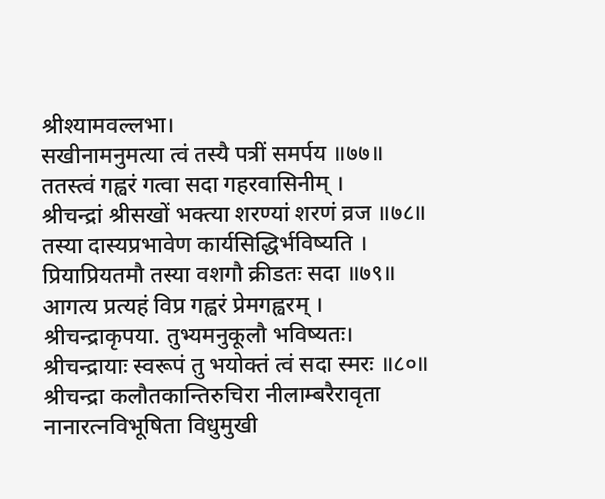श्रीश्यामवल्लभा।
सखीनामनुमत्या त्वं तस्यै पत्रीं समर्पय ॥७७॥
ततस्त्वं गह्वरं गत्वा सदा गहरवासिनीम् ।
श्रीचन्द्रां श्रीसखों भक्त्या शरण्यां शरणं व्रज ॥७८॥
तस्या दास्यप्रभावेण कार्यसिद्धिर्भविष्यति ।
प्रियाप्रियतमौ तस्या वशगौ क्रीडतः सदा ॥७९॥
आगत्य प्रत्यहं विप्र गह्वरं प्रेमगह्वरम् ।
श्रीचन्द्राकृपया. तुभ्यमनुकूलौ भविष्यतः।
श्रीचन्द्रायाः स्वरूपं तु भयोक्तं त्वं सदा स्मरः ॥८०॥
श्रीचन्द्रा कलौतकान्तिरुचिरा नीलाम्बरैरावृता
नानारत्नविभूषिता विधुमुखी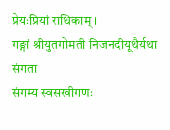प्रेयःप्रियां राधिकाम् ।
गङ्गां श्रीयुतगोमती निजनदीयूथैर्यथा संगता
संगम्य स्वसखीगणः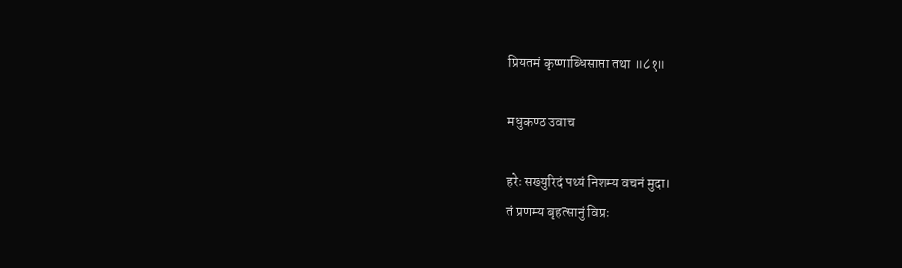प्रियतमं कृष्णाब्धिसाप्ता तथा ॥८१॥

मधुकण्ठ उवाच

हरेः सख्युरिदं पथ्यं निशम्य वचनं मुदा।
तं प्रणम्य बृहत्सानुं विप्रः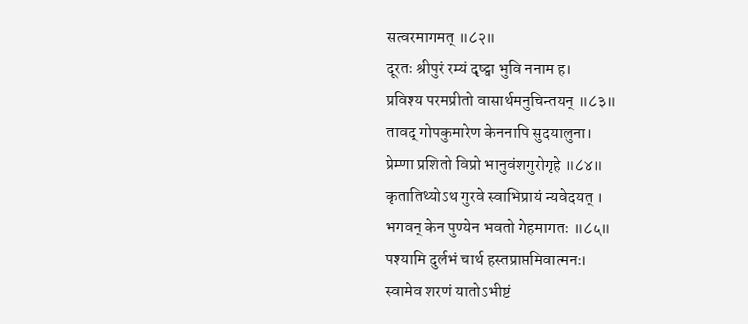सत्वरमागमत् ॥८२॥
दूरतः श्रीपुरं रम्यं दृष्ट्वा भुवि ननाम ह।
प्रविश्य परमप्रीतो वासार्थमनुचिन्तयन् ॥८३॥
तावद् गोपकुमारेण केननापि सुदयालुना।
प्रेम्णा प्रशितो विप्रो भानुवंशगुरोगृहे ॥८४॥
कृतातिथ्योऽथ गुरवे स्वाभिप्रायं न्यवेदयत् ।
भगवन् केन पुण्येन भवतो गेहमागतः ॥८५॥
पश्यामि दुर्लभं चार्थ हस्तप्राप्तमिवात्मनः।
स्वामेव शरणं यातोऽभीष्टं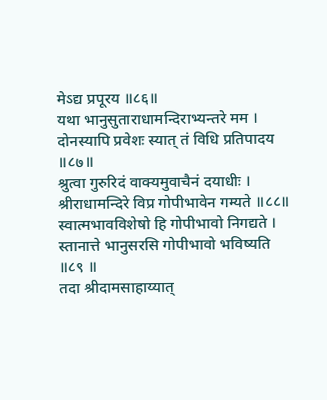मेऽद्य प्रपूरय ॥८६॥
यथा भानुसुताराधामन्दिराभ्यन्तरे मम ।
दोनस्यापि प्रवेशः स्यात् तं विधि प्रतिपादय ॥८७॥
श्रुत्वा गुरुरिदं वाक्यमुवाचैनं दयाधीः ।
श्रीराधामन्दिरे विप्र गोपीभावेन गम्यते ॥८८॥
स्वात्मभावविशेषो हि गोपीभावो निगद्यते ।
स्तानात्ते भानुसरसि गोपीभावो भविष्यति ॥८९ ॥
तदा श्रीदामसाहाय्यात्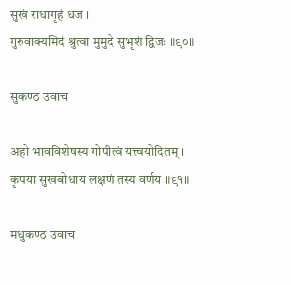सुखं राधागृहं धज ।
गुरुवाक्यमिदं श्रुत्वा मुमुदे सुभृशं द्विजः ॥९०॥

सुकण्ठ उवाच

अहो भावविशेषस्य गोपीत्वं यत्त्वयोदितम् ।
कृपया सुखबोधाय लक्षणं तस्य वर्णय ॥९१॥

मधुकण्ठ उवाच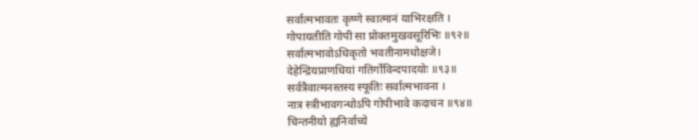सर्वात्मभावतः कृष्णे स्वात्मानं याभिरक्षति ।
गोपायतीति गोपी सा प्रोक्तमुखवसूरिभिः ॥९२॥
सर्वात्मभावोऽधिकृतो भवतीनामधोक्षजे।
देहेन्द्रियप्राणधियां गतिर्गोविन्दपादयोः ॥९३॥
सर्वत्रैवात्मनस्तस्य स्फूतिः सर्वात्मभावना ।
नात्र स्त्रीभावगन्धोऽपि गोपीभावे कदाचन ॥९४॥
चिन्तनीयो ह्यनिर्वाच्ये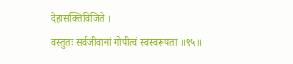देहासक्तिविजिते ।
वस्तुतः सर्वजीवानां गोपीत्वं स्वस्वरूपता ॥९५॥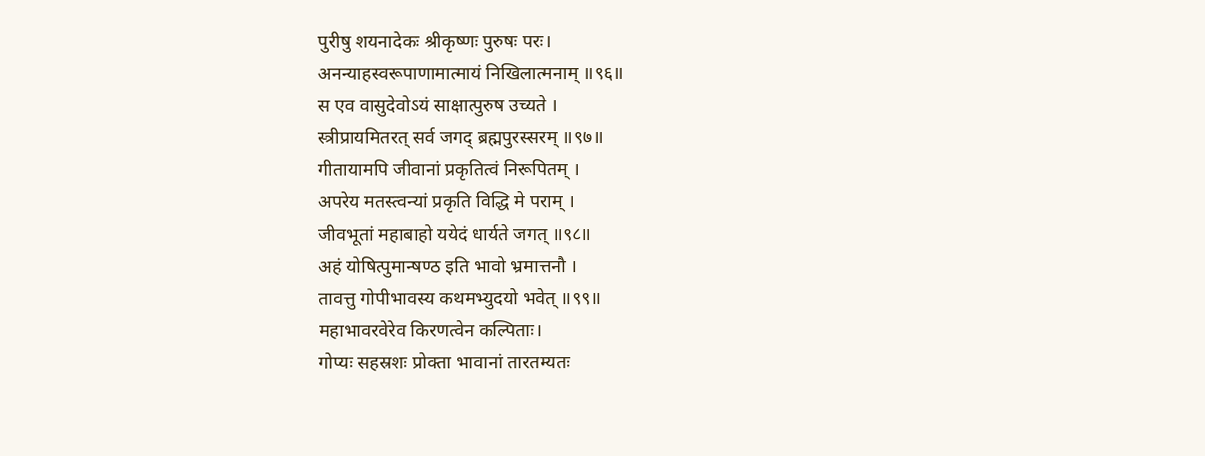पुरीषु शयनादेकः श्रीकृष्णः पुरुषः परः।
अनन्याहस्वरूपाणामात्मायं निखिलात्मनाम् ॥९६॥
स एव वासुदेवोऽयं साक्षात्पुरुष उच्यते ।
स्त्रीप्रायमितरत् सर्व जगद् ब्रह्मपुरस्सरम् ॥९७॥
गीतायामपि जीवानां प्रकृतित्वं निरूपितम् ।
अपरेय मतस्त्वन्यां प्रकृति विद्धि मे पराम् ।
जीवभूतां महाबाहो ययेदं धार्यते जगत् ॥९८॥
अहं योषित्पुमान्षण्ठ इति भावो भ्रमात्तनौ ।
तावत्तु गोपीभावस्य कथमभ्युदयो भवेत् ॥९९॥
महाभावरवेरेव किरणत्वेन कल्पिताः।
गोप्यः सहस्रशः प्रोक्ता भावानां तारतम्यतः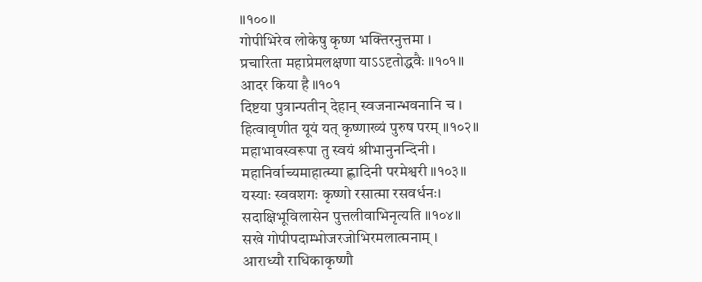॥१००॥
गोपीभिरेव लोकेषु कृष्ण भक्तिरनुत्तमा ।
प्रचारिता महाप्रेमलक्षणा याऽऽदृतोद्धवैः ॥१०१॥
आदर किया है ॥१०१
दिष्टया पुत्रान्पतीन् देहान् स्वजनान्भवनानि च ।
हित्वावृणीत यूयं यत् कृष्णाख्यं पुरुष परम् ॥१०२॥
महाभावस्वरूपा तु स्वयं श्रीभानुनन्दिनी ।
महानिर्वाच्यमाहात्म्या ह्लादिनी परमेश्वरी ॥१०३॥
यस्याः स्ववशगः कृष्णो रसात्मा रसवर्धनः।
सदाक्षिभूविलासेन पुत्तलीवाभिनृत्यति ॥१०४॥
सखे गोपीपदाम्भोजरजोभिरमलात्मनाम् ।
आराध्यौ राधिकाकृष्णौ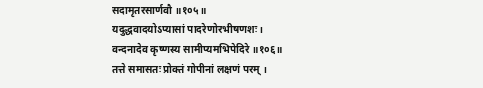सदामृतरसार्णवौ ॥१०५॥
यदुद्धवादयोऽप्यासां पादरेणोरभीषणशः।
वन्दनादेव कृष्णस्य सामीप्यमभिपेदिरे ॥१०६॥
तत्ते समासतः प्रोक्तं गोपीनां लक्षणं परम् ।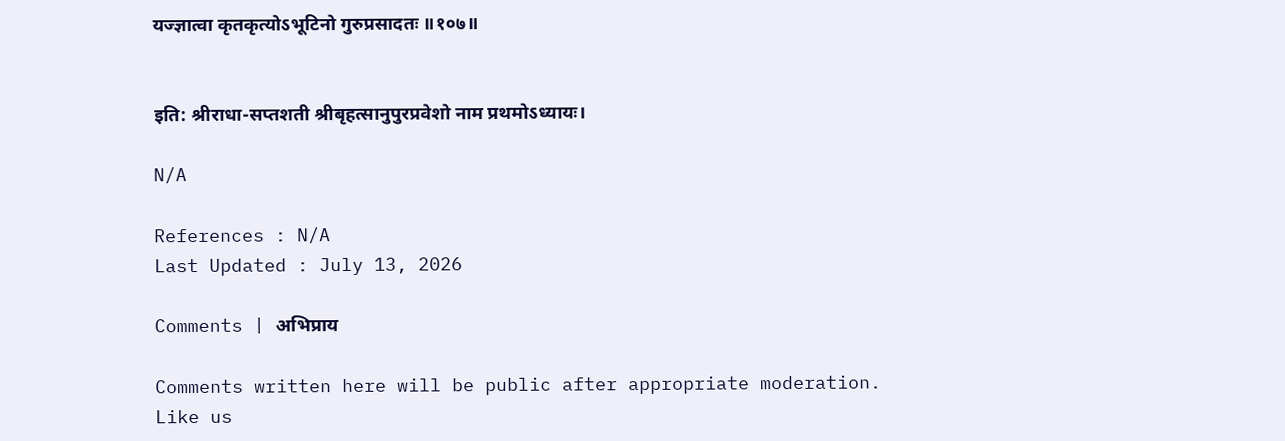यज्ज्ञात्वा कृतकृत्योऽभूटिनो गुरुप्रसादतः ॥१०७॥


इति: श्रीराधा-सप्तशती श्रीबृहत्सानुपुरप्रवेशो नाम प्रथमोऽध्यायः।

N/A

References : N/A
Last Updated : July 13, 2026

Comments | अभिप्राय

Comments written here will be public after appropriate moderation.
Like us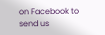on Facebook to send us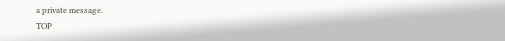a private message.
TOP